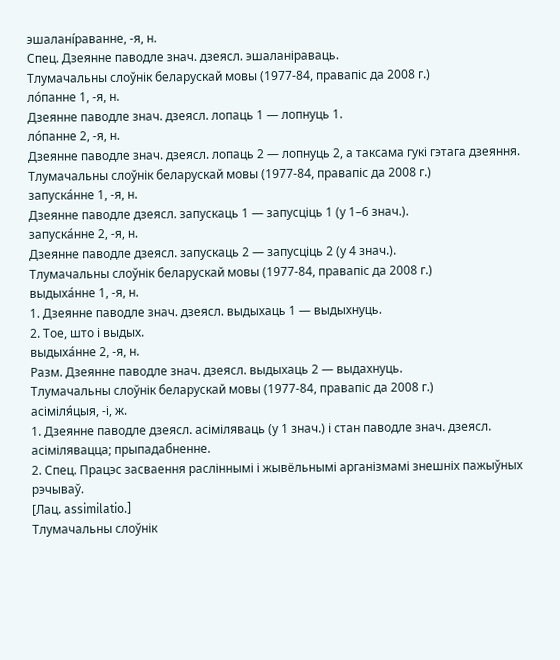эшалані́раванне, ‑я, н.
Спец. Дзеянне паводле знач. дзеясл. эшаланіраваць.
Тлумачальны слоўнік беларускай мовы (1977-84, правапіс да 2008 г.)
ло́панне 1, ‑я, н.
Дзеянне паводле знач. дзеясл. лопаць 1 — лопнуць 1.
ло́панне 2, ‑я, н.
Дзеянне паводле знач. дзеясл. лопаць 2 — лопнуць 2, а таксама гукі гэтага дзеяння.
Тлумачальны слоўнік беларускай мовы (1977-84, правапіс да 2008 г.)
запуска́нне 1, ‑я, н.
Дзеянне паводле дзеясл. запускаць 1 — запусціць 1 (у 1–6 знач.).
запуска́нне 2, ‑я, н.
Дзеянне паводле дзеясл. запускаць 2 — запусціць 2 (у 4 знач.).
Тлумачальны слоўнік беларускай мовы (1977-84, правапіс да 2008 г.)
выдыха́нне 1, ‑я, н.
1. Дзеянне паводле знач. дзеясл. выдыхаць 1 — выдыхнуць.
2. Тое, што і выдых.
выдыха́нне 2, ‑я, н.
Разм. Дзеянне паводле знач. дзеясл. выдыхаць 2 — выдахнуць.
Тлумачальны слоўнік беларускай мовы (1977-84, правапіс да 2008 г.)
асіміля́цыя, ‑і, ж.
1. Дзеянне паводле дзеясл. асіміляваць (у 1 знач.) і стан паводле знач. дзеясл. асімілявацца; прыпадабненне.
2. Спец. Працэс засваення расліннымі і жывёльнымі арганізмамі знешніх пажыўных рэчываў.
[Лац. assimilatio.]
Тлумачальны слоўнік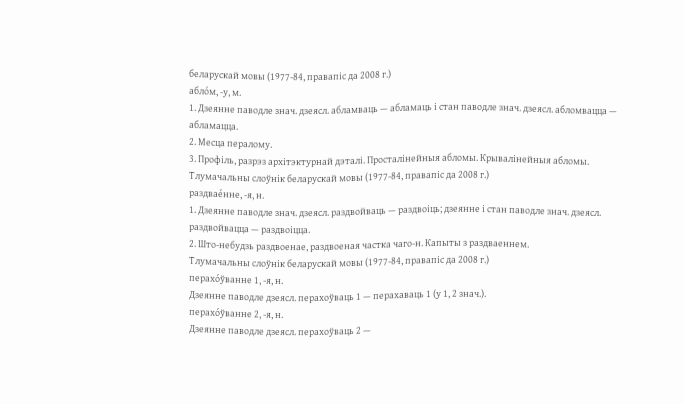беларускай мовы (1977-84, правапіс да 2008 г.)
абло́м, ‑у, м.
1. Дзеянне паводле знач. дзеясл. абламваць — абламаць і стан паводле знач. дзеясл. абломвацца — абламацца.
2. Месца пералому.
3. Профіль, разрэз архітэктурнай дэталі. Просталінейныя абломы. Крывалінейныя абломы.
Тлумачальны слоўнік беларускай мовы (1977-84, правапіс да 2008 г.)
раздвае́нне, ‑я, н.
1. Дзеянне паводле знач. дзеясл. раздвойваць — раздвоіць; дзеянне і стан паводле знач. дзеясл. раздвойвацца — раздвоіцца.
2. Што-небудзь раздвоенае, раздвоеная частка чаго‑н. Капыты з раздваеннем.
Тлумачальны слоўнік беларускай мовы (1977-84, правапіс да 2008 г.)
перахо́ўванне 1, ‑я, н.
Дзеянне паводле дзеясл. перахоўваць 1 — перахаваць 1 (у 1, 2 знач.).
перахо́ўванне 2, ‑я, н.
Дзеянне паводле дзеясл. перахоўваць 2 —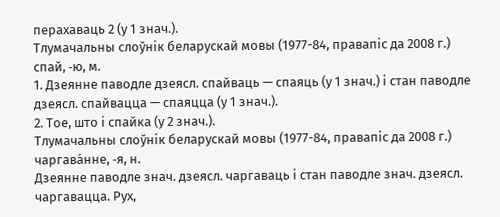перахаваць 2 (у 1 знач.).
Тлумачальны слоўнік беларускай мовы (1977-84, правапіс да 2008 г.)
спай, ‑ю, м.
1. Дзеянне паводле дзеясл. спайваць — спаяць (у 1 знач.) і стан паводле дзеясл. спайвацца — спаяцца (у 1 знач.).
2. Тое, што і спайка (у 2 знач.).
Тлумачальны слоўнік беларускай мовы (1977-84, правапіс да 2008 г.)
чаргава́нне, ‑я, н.
Дзеянне паводле знач. дзеясл. чаргаваць і стан паводле знач. дзеясл. чаргавацца. Рух,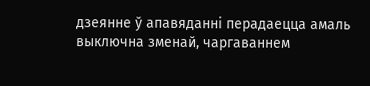дзеянне ў апавяданні перадаецца амаль выключна зменай, чаргаваннем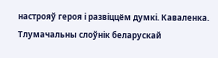настрояў героя і развіццём думкі. Каваленка.
Тлумачальны слоўнік беларускай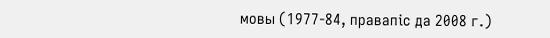мовы (1977-84, правапіс да 2008 г.)